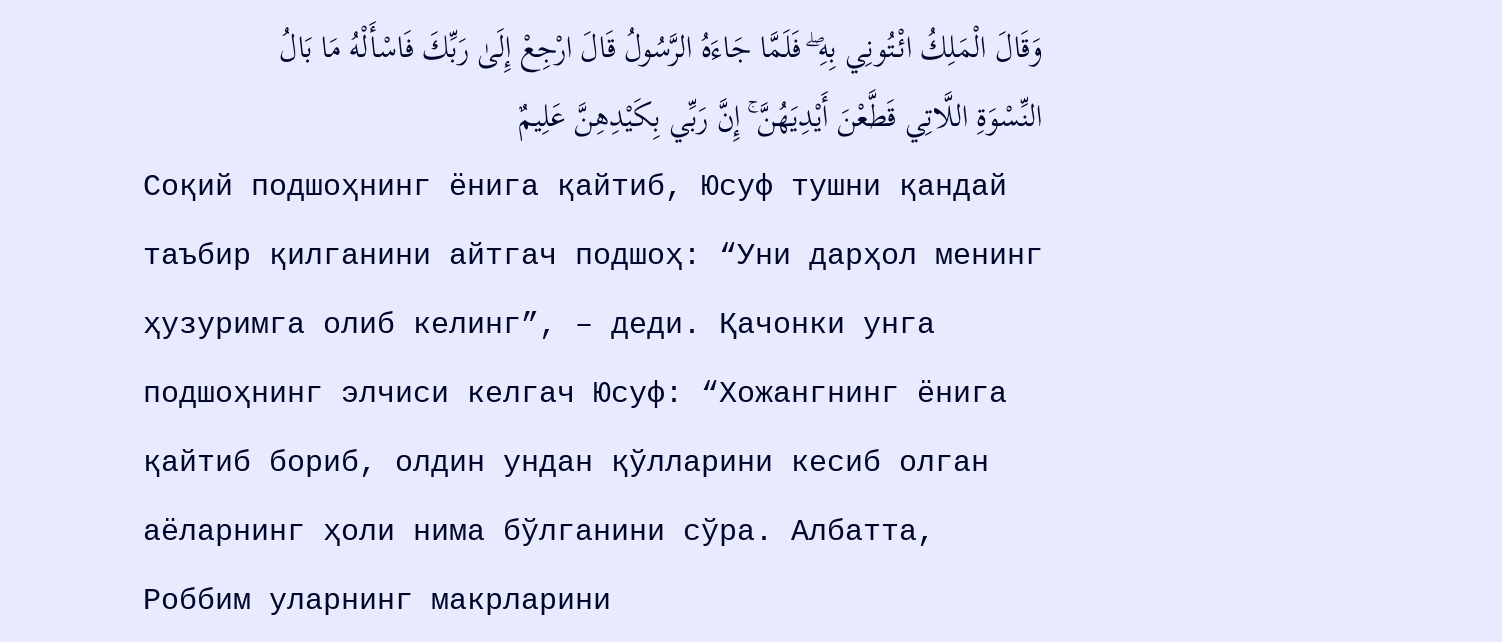وَقَالَ الْمَلِكُ ائْتُونِي بِهِ ۖ فَلَمَّا جَاءَهُ الرَّسُولُ قَالَ ارْجِعْ إِلَىٰ رَبِّكَ فَاسْأَلْهُ مَا بَالُ النِّسْوَةِ اللَّاتِي قَطَّعْنَ أَيْدِيَهُنَّ ۚ إِنَّ رَبِّي بِكَيْدِهِنَّ عَلِيمٌ
Соқий подшоҳнинг ёнига қайтиб, Юсуф тушни қандай таъбир қилганини айтгач подшоҳ: “Уни дарҳол менинг ҳузуримга олиб келинг”, – деди. Қачонки унга подшоҳнинг элчиси келгач Юсуф: “Хожангнинг ёнига қайтиб бориб, олдин ундан қўлларини кесиб олган аёларнинг ҳоли нима бўлганини сўра. Албатта, Роббим уларнинг макрларини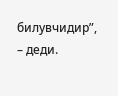билувчидир”, – деди.